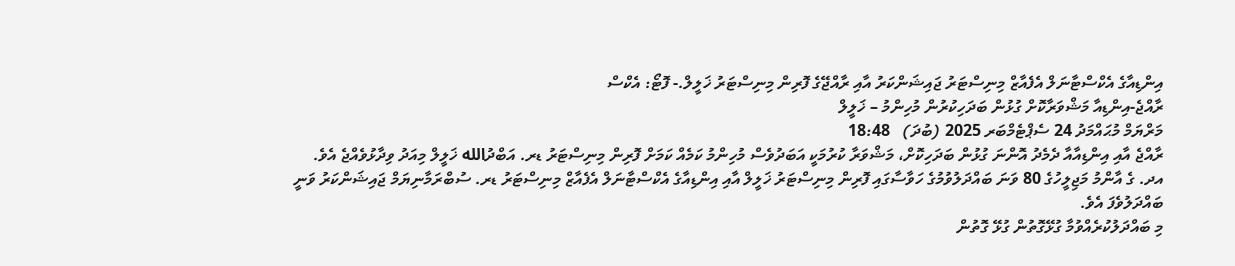އިންޑިއާގެ އެކްސްޓާނަލް އެފެއާޒް މިނިސްޓަރު ޖައިޝަންކަރު އާއި ރާއްޖޭގެ ފޮރިން މިނިސްޓަރު ޚަލީލް.- ފޮޓޯ: އެކްސް
ރާއްޖެ-އިންޑިއާ މަޝްވަރާކޮށް ގުޅުން ބަދަހިކުރުން މުހިންމު – ޚަލީލް
މަރްޔަމް މުޙައްމަދު 24 ސެޕްޓެމްބަރ 2025 (ބުދަ)   18:48
ރާއްޖެ އާއި އިންޑިއާއާ ދެމެދު އޮންނަ ގުޅުން ބަދަހިކޮށް، މަޝްވަރާ ކުރުމަކީ އަބަދުވެސް މުހިންމު ކަމެއް ކަމަށް ފޮރިން މިނިސްޓަރު ޑރ. އަބްދުالله ޚަލީލް މިއަދު ވިދާޅުވެއްޖެ އެވެ.
އދ. ގެ އާންމު މަޖިލީހުގެ 80 ވަނަ ބައްދަލުވުމުގެ ހަވާސާގައި ފޮރިން މިނިސްޓަރު ޚަލީލް އާއި އިންޑިއާގެ އެކްސްޓާނަލް އެފެއާޒް މިނިސްޓަރު ޑރ. ސުބްރަމާނިޔަމް ޖައިޝަންކަރު ވަނީ ބައްދަލުވެފަ އެވެ.
މި ބައްދަލުކުރެއްވުމާ ގުޅޭގޮތުން ގުޅޭ ގޮތުން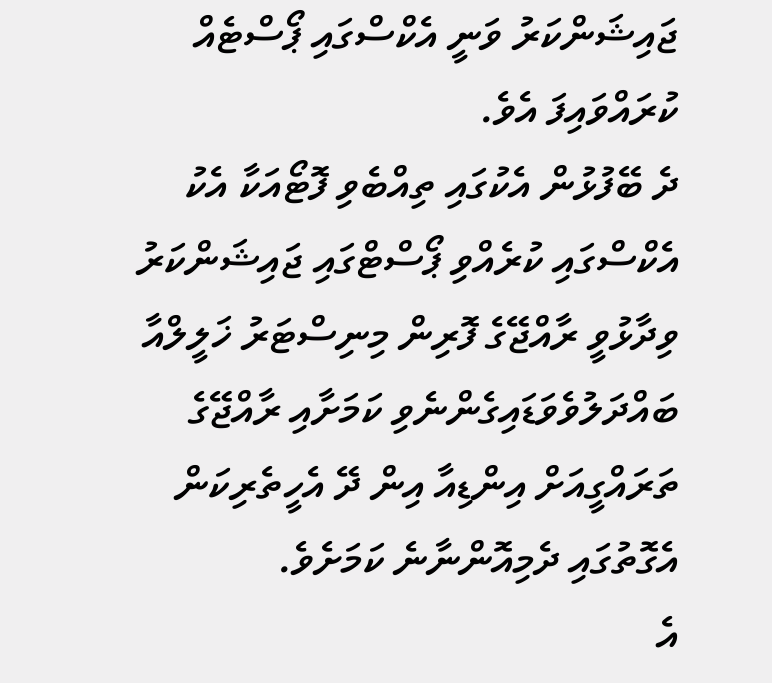ޖައިޝަންކަރު ވަނީ އެކްސްގައި ޕޯސްޓެއް ކުރައްވައިފަ އެވެ.
ދެ ބޭފުޅުން އެކުގައި ތިއްބެވި ފޮޓޯއަކާ އެކު އެކްސްގައި ކުރެއްވި ޕޯސްޓްގައި ޖައިޝަންކަރު ވިދާޅުވީ ރާއްޖޭގެ ފޮރިން މިނިސްޓަރު ޚަލީލްއާ ބައްދަލުވެވަޑައިގެންނެވި ކަމަށާއި ރާއްޖޭގެ ތަރައްގީއަށް އިންޑިއާ އިން ދޭ އެހީތެރިކަން އެގޮތުގައި ދެމިއޮންނާނެ ކަމަށެވެ.
އެ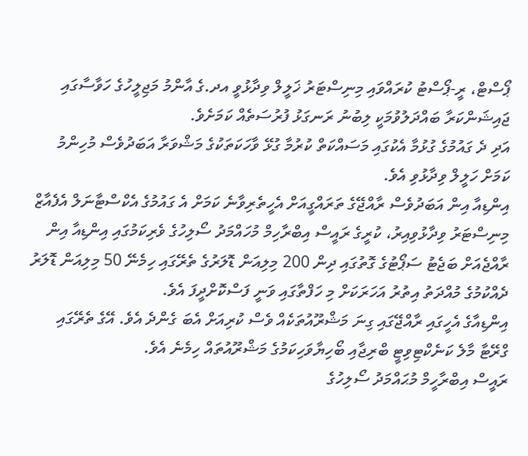ޕޯސްޓް، ރީ-ޕޯސްޓު ކުރައްވައި މިނިސްޓަރު ޚަލީލް ވިދާޅުވީ އދ.ގެ އާންމު މަޖިލީހުގެ ހަވާސާގައި ޖައިޝަންކަރާ ބައްދަލުވުމަކީ ލިބުނު ރަނގަޅު ފުރުސަތެއް ކަމަށެވެ.
އަދި ދެ ގައުމުގެ ގުޅުމާ އެކުގައި މަސައްކަތް ކުރުމާ ގުޅޭ ވާހަކަތަކުގެ މަޝްވަރާ އަބަދުވެސް މުހިންމު ކަމަށް ހަލީލް ވިދާޅުވި އެވެ.
އިންޑިއާ އިން އަބަދުވެސް ރާއްޖޭގެ ތަރައްގީއަށް އެހީތެރިވާނެ ކަމަށް އެ ގައުމުގެ އެކްސްޓާނަލް އެފެއާޒް މިނިސްޓަރު ވިދާޅުވިއިރު، ކުރީގެ ރައީސް އިބްރާހިމް މުހައްމަދު ސޯލިހުގެ ވެރިކަމުގައި އިންޑިއާ އިން ރާއްޖެއަށް ބަޖެޓު ސަޕޯޓުގެ ގޮތުގައި ދިން 200 މިލިއަން ޑޮލަރުގެ ތެރޭގައި ހިމެނޭ 50 މިލިއަން ޑޮލަރު ދެއްކުމުގެ މުއްދަތު އިތުރު އަހަރަކަށް މި ހަފްތާގައި ވަނީ ފަސްކޮށްދީފަ އެވެ.
އިންޑިއާގެ އެހީގައި ރާއްޖޭގައި ގިނަ މަޝްރޫއުތަކެއް ވެސް ކުރިއަށް އެބަ ގެންދެ އެވެ. އޭގެ ތެރޭގައި ގްރޭޓާ މާލެ ކަނެކްޓިވިޓީ ބްރިޖާއި ބޯހިޔާވަހިކަމުގެ މަޝްރޫއުތައް ހިމެނެ އެވެ.
ރައީސް އިބްރާހީމް މުޙައްމަދު ސޯލިހުގެ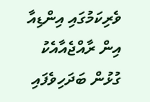ވެރިކަމުގައި އިންޑިއާ އިން ރާއްޖެއާއެކު ގުޅުން ބަދަހިވެފައި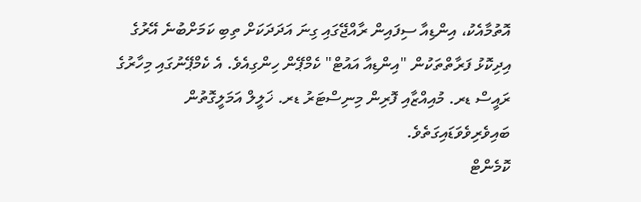އޮތުމާއެކު، އިންޑިއާ ސިފައިން ރާއްޖޭގައި ގިނަ އަދަދަކަށް ތިބި ކަމަށްބުނެ އޭރުގެ އިދިކޮޅު ފަރާތްތަކުން "އިންޑިއާ އައުޓް" ކެމްޕޭން ހިންގިއެވެ. އެ ކެމްޕޭނުގައި މިހާރުގެ ރައީސް ޑރ. މުއިއްޒާއި ފޮރިން މިނިސްޓަރު ޑރ. ޚަލީލް އަމަލީގޮތުން ބައިވެރިވެވަޑައިގަތެވެ.
ކޮމެންޓް